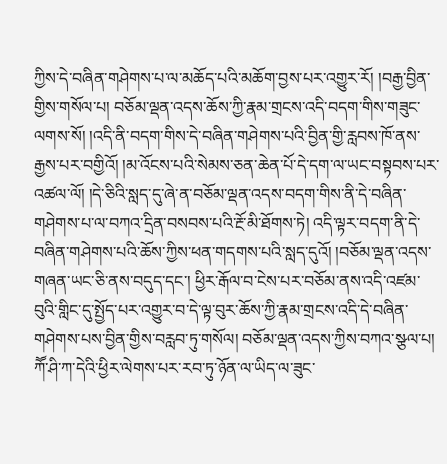ཀྱིས་དེ་བཞིན་གཤེགས་པ་ལ་མཆོད་པའི་མཆོག་བྱས་པར་འགྱུར་རོ། །བརྒྱ་བྱིན་གྱིས་གསོལ་པ། བཅོམ་ལྡན་འདས་ཆོས་ཀྱི་རྣམ་གྲངས་འདི་བདག་གིས་གཟུང་ལགས་སོ། །འདི་ནི་བདག་གིས་དེ་བཞིན་གཤེགས་པའི་བྱིན་གྱི་རླབས་ཁོ་ནས་རྒྱས་པར་བགྱིའོ། །མ་འོངས་པའི་སེམས་ཅན་ཆེན་པོ་དེ་དག་ལ་ཡང་བསྟབས་པར་འཚལ་ལོ། །དེ་ཅིའི་སླད་དུ་ཞེ་ན་བཅོམ་ལྡན་འདས་བདག་གིས་ནི་དེ་བཞིན་གཤེགས་པ་ལ་བཀའ་དྲིན་བསབས་པའི་རྔོ་མི་ཐོགས་ཏེ། འདི་ལྟར་བདག་ནི་དེ་བཞིན་གཤེགས་པའི་ཆོས་ཀྱིས་ཕན་གདགས་པའི་སླད་དུའོ། །བཅོམ་ལྡན་འདས་གཞན་ཡང་ཅི་ནས་བདུད་དང་། ཕྱིར་རྒོལ་བ་ངེས་པར་བཅོམ་ནས་འདི་འཛམ་བུའི་གླིང་དུ་སྤྱོད་པར་འགྱུར་བ་དེ་ལྟ་བུར་ཆོས་ཀྱི་རྣམ་གྲངས་འདི་དེ་བཞིན་གཤེགས་པས་བྱིན་གྱིས་བརླབ་ཏུ་གསོལ། བཅོམ་ལྡན་འདས་ཀྱིས་བཀའ་སྩལ་པ། ཀཽ་ཤི་ཀ་དེའི་ཕྱིར་ལེགས་པར་རབ་ཏུ་ཉོན་ལ་ཡིད་ལ་ཟུང་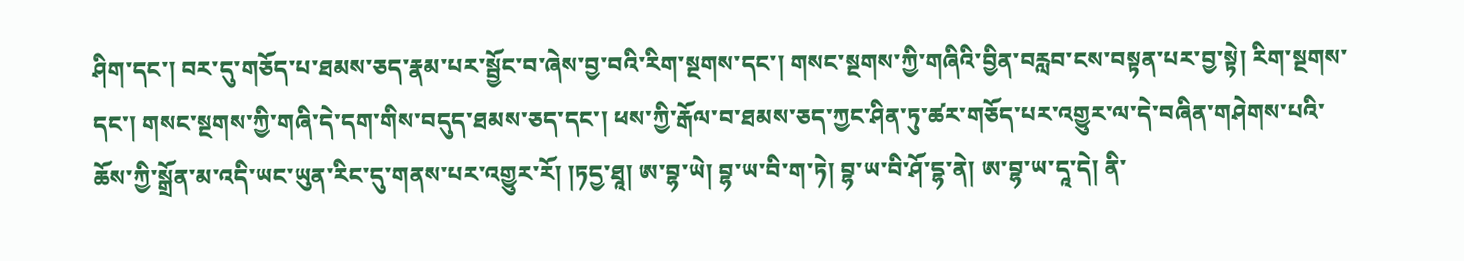ཤིག་དང་། བར་དུ་གཅོད་པ་ཐམས་ཅད་རྣམ་པར་སྦྱོང་བ་ཞེས་བྱ་བའི་རིག་སྔགས་དང་། གསང་སྔགས་ཀྱི་གཞིའི་བྱིན་བརླབ་ངས་བསྟན་པར་བྱ་སྟེ། རིག་སྔགས་དང་། གསང་སྔགས་ཀྱི་གཞི་དེ་དག་གིས་བདུད་ཐམས་ཅད་དང་། ཕས་ཀྱི་རྒོལ་བ་ཐམས་ཅད་ཀྱང་ཤིན་ཏུ་ཚར་གཅོད་པར་འགྱུར་ལ་དེ་བཞིན་གཤེགས་པའི་ཆོས་ཀྱི་སྒྲོན་མ་འདི་ཡང་ཡུན་རིང་དུ་གནས་པར་འགྱུར་རོ། །ཏདྱ་ཐཱ། ཨ་བྷ་ཡེ། བྷ་ཡ་བི་ག་ཏེ། བྷ་ཡ་བི་ཤོ་དྷ་ནེ། ཨ་བྷ་ཡ་དཱ་དེ། ནི་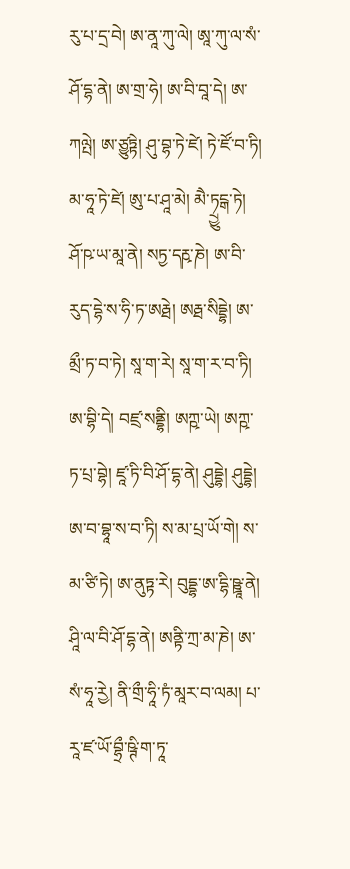རུ་པ་དྲ་བེ། ཨ་ནཱ་ཀུ་ལེ། ཨཱ་ཀུ་ལ་སཾ་ཤོ་དྷ་ནེ། ཨ་གྲ་ཧེ། ཨ་བི་བཱ་དེ། ཨ་ཀལྤེ། ཨ་ཙྱུཏྟེ། ཤུ་བྷ་ཏེ་ཛེ། ཏེ་ཛོ་བ་ཏི། མ་ཧཱ་ཏེ་ཛེ། ཨུ་པ་ཤཱ་མེ། མཻ་ཏྲྱུངྒ་ཏེ། ཤོ་ཥ་ཡ་མཱ་ནེ། སཏྱ་དརྵ་ཎེ། ཨ་བི་རུད་དྷེ་ས་ཧི་ཏ་ཨརྠེ། ཨརྠ་སིདྡྷེ། ཨ་མྲྀ་ཏ་བ་ཏེ། སཱ་ག་རེ། སཱ་ག་ར་བ་ཏི། ཨ་བྷི་དེ། བཛྲ་སནྡྷི། ཨཀྵ་ཡེ། ཨཀྵ་ཏ་པྲ་བྷེ། ཛཱ་ཏི་བི་ཤོ་དྷ་ནེ། ཤུདྡྷེ། ཤུདྡྷེ། ཨ་བ་བྷཱ་ས་བ་ཏི། ས་མ་པྲ་ཡོ་གེ། ས་མ་ཙི་ཏེ། ཨ་ནུཏྟ་རེ། བུདྡྷ་ཨ་དྷི་ཥྛཱ་ནེ། ཤཱི་ལ་བི་ཤོ་དྷ་ནེ། ཨནྟི་ཀྲ་མ་ཎེ། ཨ་སཾ་ཧཱ་རྱེ། ནི་གྲྀ་ཧཱི་ཏཾ་མཱར་བ་ལམ། པ་རཱ་ཛ་ཡོ་བྷྲྀ་ཥྚི་ག་ཏཱ་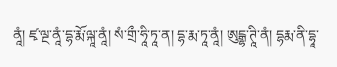ནཱཾ། ཛྭ་ལྔ་ནཱཾ་དྷ་རྨོ་ལྐཱ་ནཱཾ། སཾ་གྲྀ་ཧཱི་ཏཱ་ན། དྷ་རྨ་ཏཱ་ནཱཾ། ཨུངྒྷ་ཊཱི་ནཾ། དྷརྨ་ནི་དྷཱ་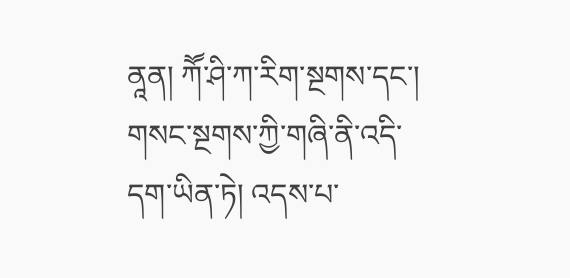ནཱན། ཀཽ་ཤི་ཀ་རིག་སྔགས་དང་། གསང་སྔགས་ཀྱི་གཞི་ནི་འདི་དག་ཡིན་ཏེ། འདས་པ་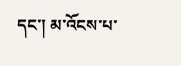དང་། མ་འོངས་པ་